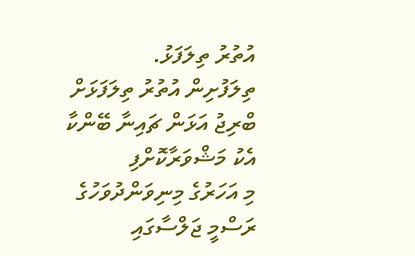އުތުރު ތިލަފަޅު.
ތިލަފުށިން އުތުރު ތިލަފަޅަށް ބްރިޖު އަޅަން ޗައިނާ ބޭންކާ އެކު މަޝްވަރާކޮށްފި
މި އަހަރުގެ މިނިވަންދުވަހުގެ ރަސްމީ ޖަލްސާގައި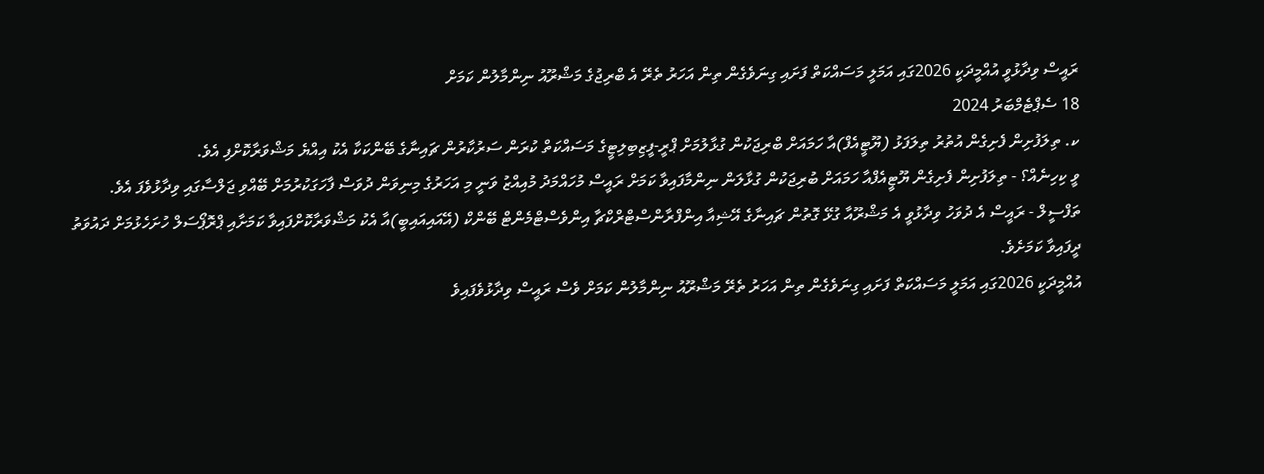ރައީސް ވިދާޅުވީ އުއްމީދަކީ 2026ގައި އަމަލީ މަސައްކަތް ފަށައި ގިނަވެގެން ތިން އަހަރު ތެރޭ އެ ބްރިޖުގެ މަޝްރޫއު ނިންމާލުން ކަމަށް
18 ސެޕްޓެމްބަރު 2024
ކ. ތިލަފުށިން ފެށިގެން އުތުރު ތިލަފަޅު (ޔޫޓީއެފް)އާ ހަމައަށް ބްރިޖަކުން ގުޅާލުމަށް ޕްރީ-ފީޒިބިލިޓީގެ މަސައްކަތް ކުރަން ސަރުކާރުން ޗައިނާގެ ބޭންކަކާ އެކު އިއްޔެ މަޝްވަރާކޮށްފި އެވެ.
ވީ ކިހިނެއް؟ - ތިލަފުށިން ފެށިގެން ޔޫޓީއެފްއާ ހަމައަށް ބުރިޖަކުން ގުޅާލަން ނިންމާފައިވާ ކަމަށް ރައީސް މުހައްމަދު މުއިއްޒު ވަނީ މި އަހަރުގެ މިނިވަން ދުވަސް ފާހަގަކުރުމަށް ބޭއްވި ޖަލްސާގައި ވިދާޅުވެފަ އެވެ.
ތަފްސީލް - ރައީސް އެ ދުވަހު ވިދާޅުވީ އެ މަޝްރޫއާ ގުޅޭ ގޮތުން ޗައިނާގެ އޭޝިއާ އިންފްރާންސްޓްރްކްޗާ އިންވެސްޓްމެންޓް ބޭންކް (އޭއައިއައިބީ)އާ އެކު މަޝްވަރާކޮށްފައިވާ ކަމަށާއި ޕްރޮޕޯސަލް ހުށަހެޅުމަށް ދައުވަތު ދީފައިވާ ކަމަށެވެ.
އުއްމީދަކީ 2026ގައި އަމަލީ މަސައްކަތް ފަށައި ގިނަވެގެން ތިން އަހަރު ތެރޭ މަޝްރޫއު ނިންމާލުން ކަމަށް ވެސް ރައީސް ވިދާޅުވެފައިވެ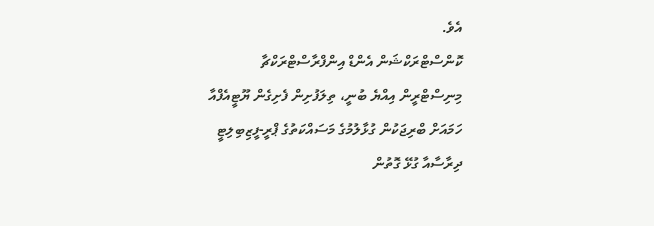އެވެ.
ކޮންސްޓްރަކްޝަން އެންޑް އިންފްރާސްޓްރަކްޗާ މިނިސްޓްރީން އިއްޔެ ބުނީ، ތިލަފުށިން ފެށިގެން ޔޫޓީއެފްއާ ހަމައަށް ބްރިޖަކުން ގުޅާލުމުގެ މަސައްކަތުގެ ޕްރީ-ފީޒިބިލިޓީ ދިރާސާއާ ގުޅޭ ގޮތުން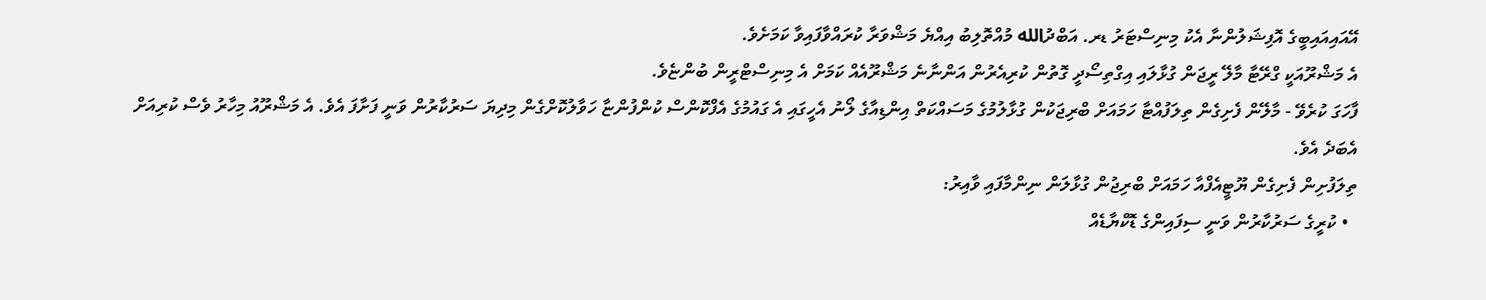އޭއައިއައިބީގެ އޮފިޝަލުންނާ އެކު މިނިސްޓަރު ޑރ. އަބްދުالله މުއްތޮލިބު އިއްޔެ މަޝްވަރާ ކުރައްވާފައިވާ ކަމަށެވެ.
އެ މަޝްރޫއަކީ ގްރޭޓާ މާލޭ ރީޖަން ގުޅާލައި އިގްތިސޯދީ ގޮތުން ކުރިއެރުން އަންނާނެ މަޝްރޫއެއް ކަމަށް އެ މިނިސްޓްރީން ބުންޏެވެ.
ފާހަގަ ކުރެވޭ - މާލޭން ފެށިގެން ތިލަފުއްޓާ ހަމައަށް ބްރިޖަކުން ގުޅާލުމުގެ މަސައްކަތް އިންޑިއާގެ ލޯނު އެހީގައި އެ ގައުމުގެ އެފްކޮންސް ކުންފުންޏާ ހަވާލުކޮށްގެން މިދިޔަ ސަރުކާރުން ވަނީ ފަށާފަ އެވެ. އެ މަޝްރޫއު މިހާރު ވެސް ކުރިއަށް އެބަދެ އެވެ.
ތިލަފުށިން ފެށިގެން ޔޫޓީއެފްއާ ހަމައަށް ބްރިޖުން ގުޅާލަން ނިންމާފައި ވާއިރު:
  • ކުރީގެ ސަރުކާރުން ވަނީ ސިފައިންގެ ޑޮކްޔާޑެއް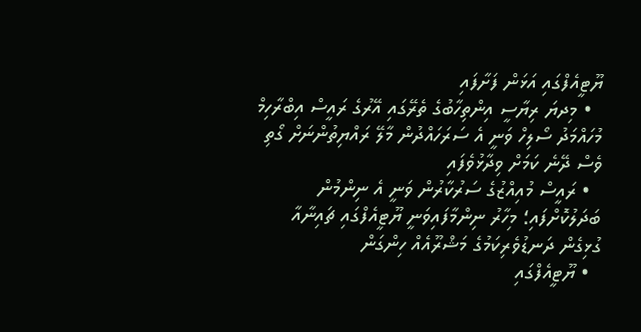ޔޫޓީއެފްގައި އަޅަން ފަށާފައި
  • މިދޔަ ރިޔާސީ އިންތިހާބުގެ ތެރޭގައި އޭރުގެ ރައީސް އިބްރާހިމް މުހައްމަދު ސޯލިހް ވަނީ އެ ސަރަހައްދުން މާލޭ ރައްޔިތުންނަށް ގޯތި ވެސް ދޭނެ ކަމަށް ވިދާޅުވެފައި
  • ރައީސް މުއިއްޒުގެ ސަރުކާރުން ވަނީ އެ ނިންމުން ބަދަލުކޮށްފައި؛ މިހާރު ނިންމާފައިވަނީ ޔޫޓީއެފްގައި ޗައިނާއާ ގުޅިގެން ދަނޑުވެރިކަމުގެ މަޝްރޫއެއް ހިންގަން
  • ޔޫޓީއެފްގައި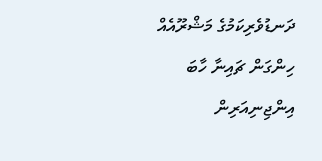ދަނޑުވެރިކަމުގެ މަޝްރޫއެއް ހިންގަން ޗައިނާ ހާބަ އިންޖިނިއަރިން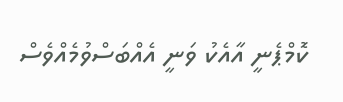ކޮމްޕެނީ އާއެކު ވަނީ އެއްބަސްވުމެއްވެސް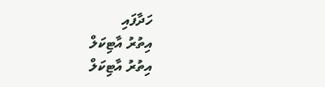ހަދާފައި
އިތުރު އާޓިކަލް
އިތުރު އާޓިކަލް